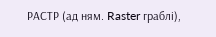РАСТР (ад ням. Raster граблі),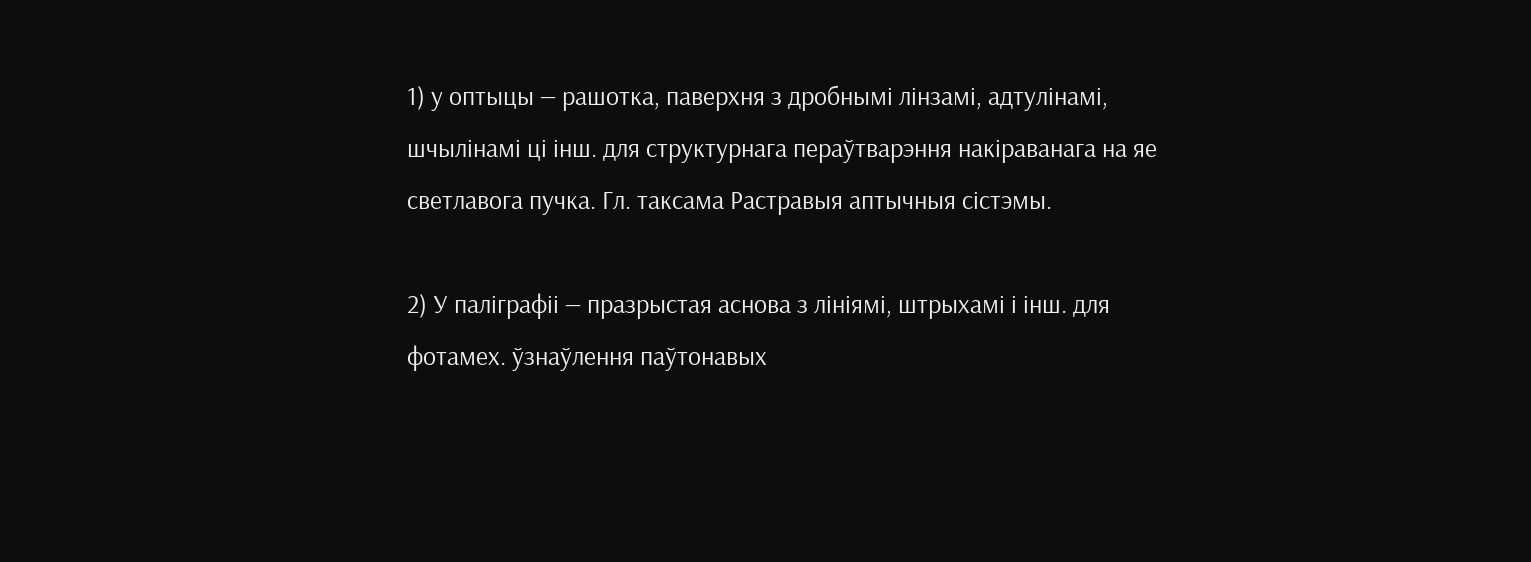1) у оптыцы — рашотка, паверхня з дробнымі лінзамі, адтулінамі, шчылінамі ці інш. для структурнага пераўтварэння накіраванага на яе светлавога пучка. Гл. таксама Растравыя аптычныя сістэмы.

2) У паліграфіі — празрыстая аснова з лініямі, штрыхамі і інш. для фотамех. ўзнаўлення паўтонавых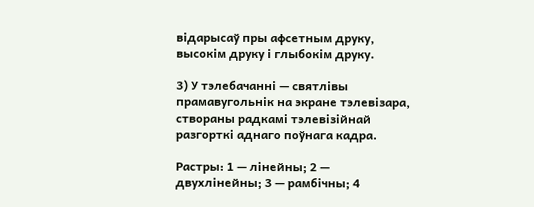відарысаў пры афсетным друку, высокім друку і глыбокім друку.

3) У тэлебачанні — святлівы прамавугольнік на экране тэлевізара, створаны радкамі тэлевізійнай разгорткі аднаго поўнага кадра.

Растры: 1 — лінейны; 2 — двухлінейны; 3 — рамбічны; 4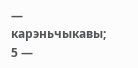— карэньчыкавы; 5 —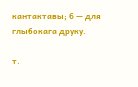кантактавы; 6 — для глыбокага друку.

т.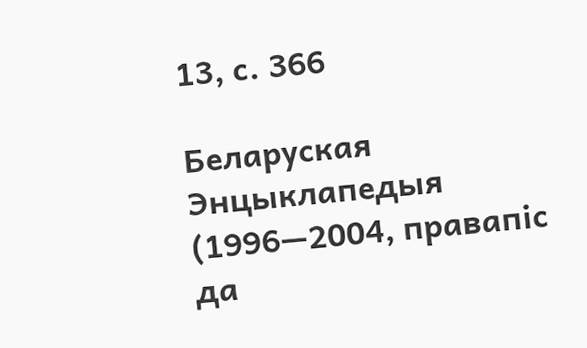13, с. 366

Беларуская Энцыклапедыя (1996—2004, правапіс да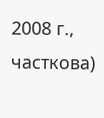2008 г., часткова)